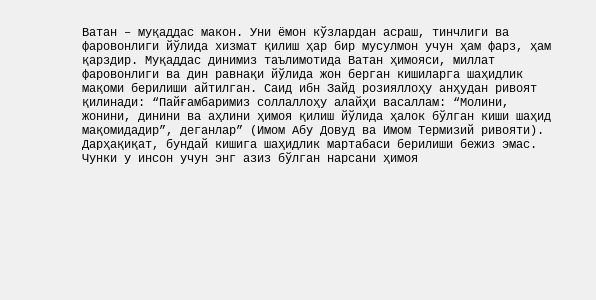Ватан – муқаддас макон. Уни ёмон кўзлардан асраш, тинчлиги ва фаровонлиги йўлида хизмат қилиш ҳар бир мусулмон учун ҳам фарз, ҳам қарздир. Муқаддас динимиз таълимотида Ватан ҳимояси, миллат фаровонлиги ва дин равнақи йўлида жон берган кишиларга шаҳидлик мақоми берилиши айтилган. Саид ибн Зайд розияллоҳу анҳудан ривоят қилинади: “Пайғамбаримиз соллаллоҳу алайҳи васаллам: “Молини, жонини, динини ва аҳлини ҳимоя қилиш йўлида ҳалок бўлган киши шаҳид мақомидадир”, деганлар” (Имом Абу Довуд ва Имом Термизий ривояти).
Дарҳақиқат, бундай кишига шаҳидлик мартабаси берилиши бежиз эмас. Чунки у инсон учун энг азиз бўлган нарсани ҳимоя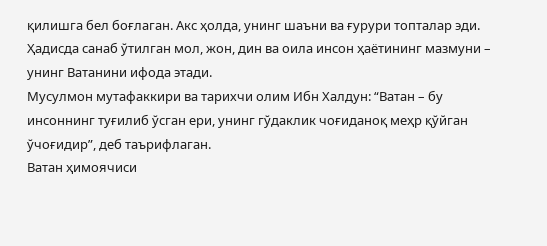қилишга бел боғлаган. Акс ҳолда, унинг шаъни ва ғурури топталар эди. Ҳадисда санаб ўтилган мол, жон, дин ва оила инсон ҳаётининг мазмуни – унинг Ватанини ифода этади.
Мусулмон мутафаккири ва тарихчи олим Ибн Халдун: “Ватан – бу инсоннинг туғилиб ўсган ери, унинг гўдаклик чоғиданоқ меҳр қўйган ўчоғидир”, деб таърифлаган.
Ватан ҳимоячиси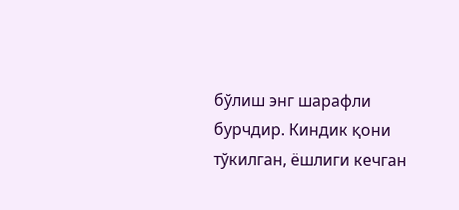бўлиш энг шарафли бурчдир. Киндик қони тўкилган, ёшлиги кечган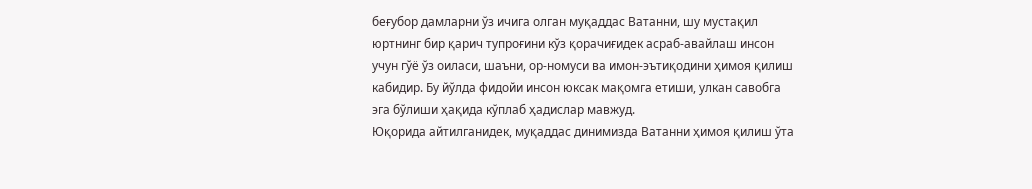беғубор дамларни ўз ичига олган муқаддас Ватанни, шу мустақил юртнинг бир қарич тупроғини кўз қорачиғидек асраб-авайлаш инсон учун гўё ўз оиласи, шаъни, ор-номуси ва имон-эътиқодини ҳимоя қилиш кабидир. Бу йўлда фидойи инсон юксак мақомга етиши, улкан савобга эга бўлиши ҳақида кўплаб ҳадислар мавжуд.
Юқорида айтилганидек, муқаддас динимизда Ватанни ҳимоя қилиш ўта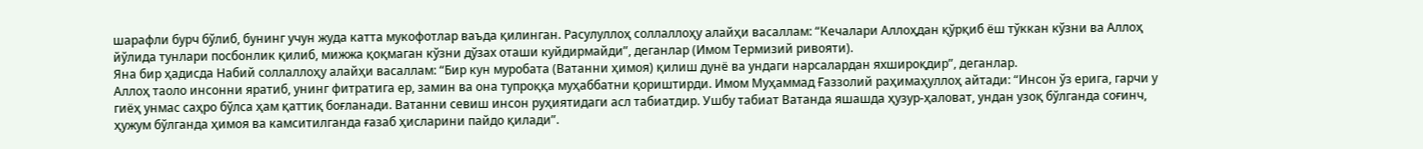шарафли бурч бўлиб, бунинг учун жуда катта мукофотлар ваъда қилинган. Расулуллоҳ соллаллоҳу алайҳи васаллам: “Кечалари Аллоҳдан қўрқиб ёш тўккан кўзни ва Аллоҳ йўлида тунлари посбонлик қилиб, мижжа қоқмаган кўзни дўзах оташи куйдирмайди”, деганлар (Имом Термизий ривояти).
Яна бир ҳадисда Набий соллаллоҳу алайҳи васаллам: “Бир кун муробата (Ватанни ҳимоя) қилиш дунё ва ундаги нарсалардан яхшироқдир”, деганлар.
Аллоҳ таоло инсонни яратиб, унинг фитратига ер, замин ва она тупроққа муҳаббатни қориштирди. Имом Муҳаммад Ғаззолий раҳимаҳуллоҳ айтади: “Инсон ўз ерига, гарчи у гиёҳ унмас саҳро бўлса ҳам қаттиқ боғланади. Ватанни севиш инсон руҳиятидаги асл табиатдир. Ушбу табиат Ватанда яшашда ҳузур-ҳаловат, ундан узоқ бўлганда соғинч, ҳужум бўлганда ҳимоя ва камситилганда ғазаб ҳисларини пайдо қилади”.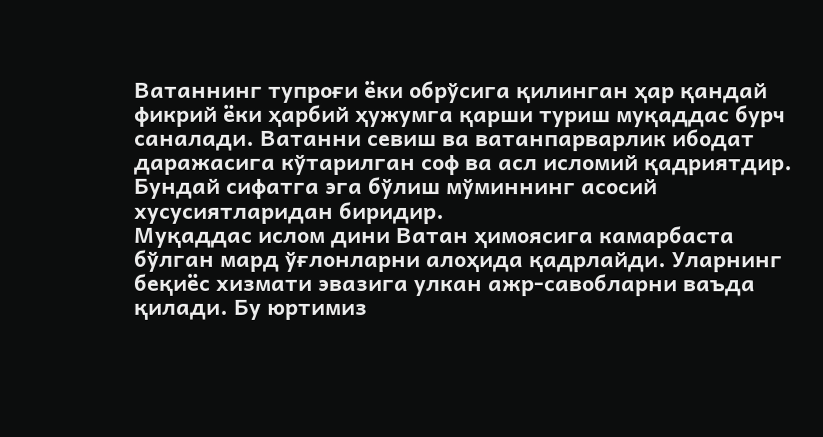Ватаннинг тупроғи ёки обрўсига қилинган ҳар қандай фикрий ёки ҳарбий ҳужумга қарши туриш муқаддас бурч саналади. Ватанни севиш ва ватанпарварлик ибодат даражасига кўтарилган соф ва асл исломий қадриятдир. Бундай сифатга эга бўлиш мўминнинг асосий хусусиятларидан биридир.
Муқаддас ислом дини Ватан ҳимоясига камарбаста бўлган мард ўғлонларни алоҳида қадрлайди. Уларнинг беқиёс хизмати эвазига улкан ажр-савобларни ваъда қилади. Бу юртимиз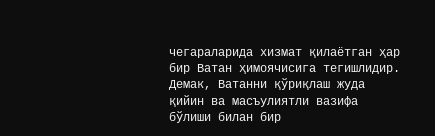чегараларида хизмат қилаётган ҳар бир Ватан ҳимоячисига тегишлидир. Демак, Ватанни қўриқлаш жуда қийин ва масъулиятли вазифа бўлиши билан бир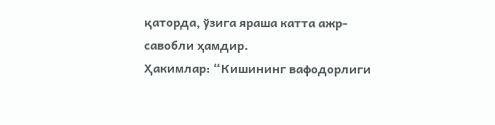қаторда, ўзига яраша катта ажр-савобли ҳамдир.
Ҳакимлар: “Кишининг вафодорлиги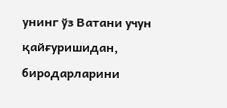унинг ўз Ватани учун қайғуришидан, биродарларини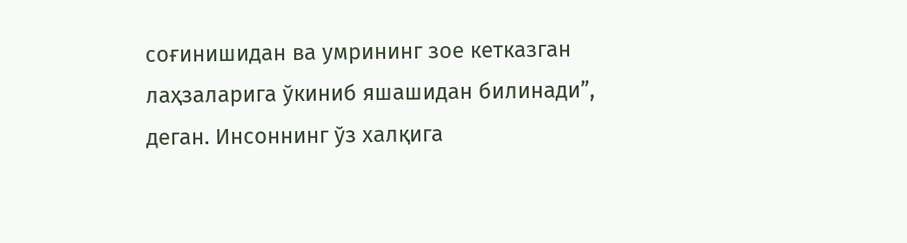соғинишидан ва умрининг зое кетказган лаҳзаларига ўкиниб яшашидан билинади”, деган. Инсоннинг ўз халқига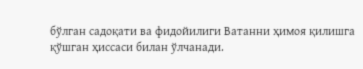бўлган садоқати ва фидойилиги Ватанни ҳимоя қилишга қўшган ҳиссаси билан ўлчанади.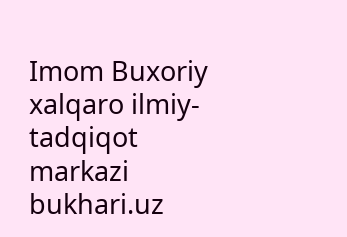Imom Buxoriy xalqaro ilmiy-tadqiqot markazi bukhari.uz